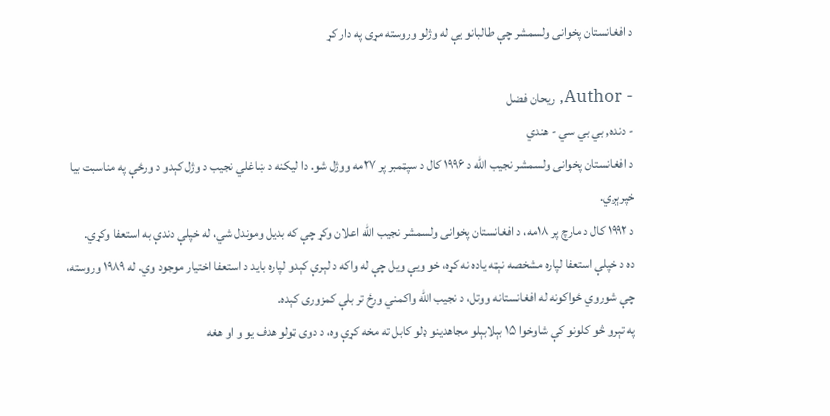د افغانستان پخوانی ولسمشر چې طالبانو یې له وژلو وروسته مړی په دار کړ

- Author, ریحان فضل
- دنده, بي بي سي - هندي
د افغانستان پخوانی ولسمشر نجیب الله د ۱۹۹۶ کال د سپټمبر پر ۲۷مه ووژل شو. دا لیکنه د ښاغلي نجیب د وژل کېدو د ورځې په مناسبت بیا خپرېږي.
د ۱۹۹۲ کال د مارچ پر ۱۸مه، د افغانستان پخوانی ولسمشر نجیب الله اعلان وکړ چې که بدیل وموندل شي، له خپلې دندې به استعفا وکړي.
ده د خپلې استعفا لپاره مشخصه نېټه یاده نه کړه، خو ویې ویل چې له واکه د لېرې کېدو لپاره باید د استعفا اختیار موجود وي. له ۱۹۸۹ وروسته، چې شوروي ځواکونه له افغانستانه ووتل، د نجیب الله واکمني ورځ تر بلې کمزوری کېده.
په تېرو څو کلونو کې شاوخوا ۱۵ بېلابېلو مجاهدینو ډلو کابل ته مخه کړې وه، د دوی ټولو هدف یو و او هغه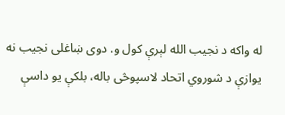له واکه د نجیب الله لېرې کول و. دوی ښاغلی نجیب نه یوازې د شوروي اتحاد لاسپوڅی باله، بلکې یو داسې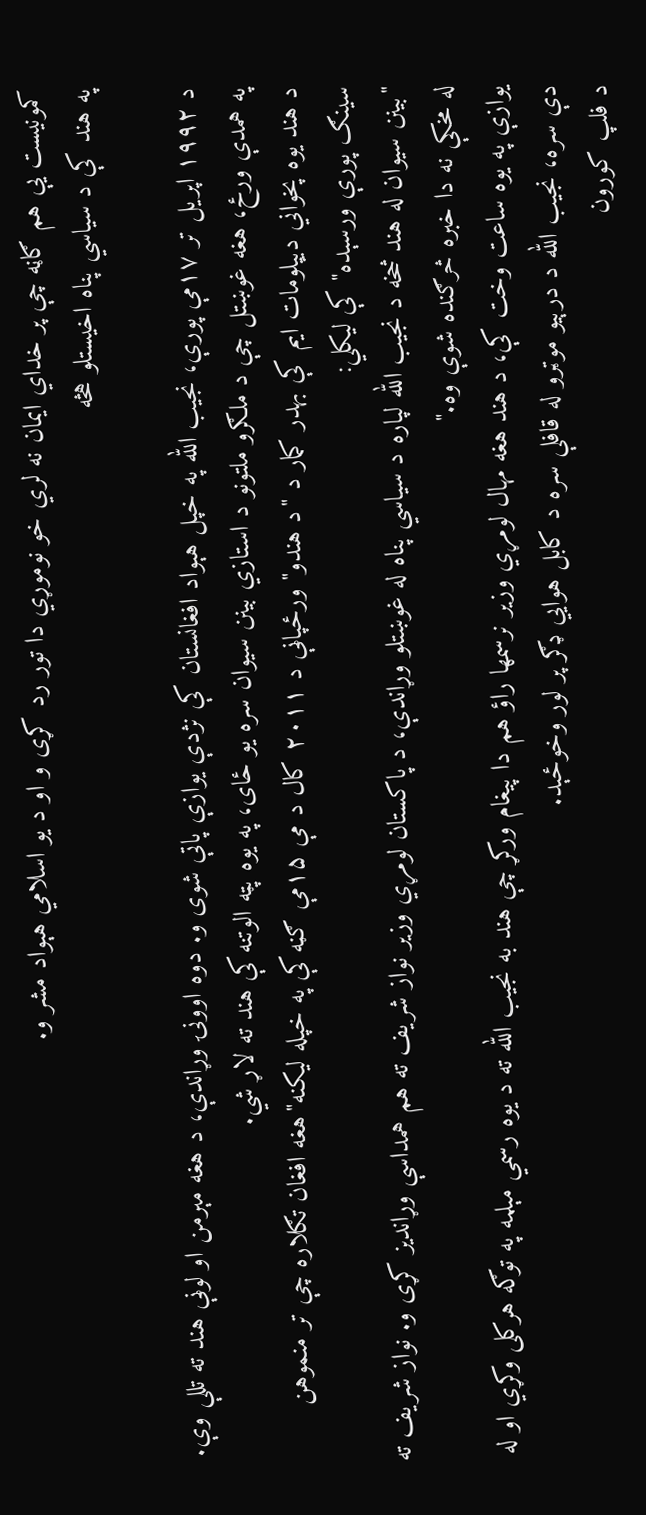کمونیست یې هم ګاڼه چې پر خداي ایمان نه لري خو نوموړي دا تور رد کړی و او د یو اسلامي هېواد مشر و.
په هند کې د سیاسي پناه اخیستلو هڅه

د ۱۹۹۲ اپریل تر ۱۷مې پورې، نجیب الله په خپل هېواد افغانستان کې نژدې یوازې پاتې شوی و. دوه اوونۍ وړاندې، د هغه مېرمن او لوڼې هند ته تللې وې. په همدې ورځ، هغه غوښتل چې د ملګرو ملتونو د استازي بینن سیوان سره یو ځای، په یوه پټه الوتنه کې هند ته لاړ شي.
د هند یوه پخواني دیپلومات ایم کې بهدر کمار د "د هندو" ورځپاڼې د ۲۰۱۱ کال د مې ۱۵مې ګڼه کې په خپله لیکنه"هغه افغان تګلاره چې تر منموهن سینګ پورې ورسېده" کې لیکلي:
"بینن سیوان له هند څخه د نجیب الله لپاره د سیاسي پناه له غوښتلو وړاندې، د پاکستان لومړي وزیر نواز شریف ته هم همداسې وړاندیز کړی و. نواز شریف ته له مخکې نه دا خبره څرګنده شوې وه."
یوازې په یوه ساعت وخت کې، د هند هغه مهال لومړي وزیر نرسمها راؤ هم دا پیغام ورکړ چې هند به نجیب الله ته د یوه رسمي مېلمه په توګه هرکلی وکړي او له دې سره، نجیب الله د درېیو موټرو له قافلې سره د کابل هوایي ډګر پر لور وخوځېد.
د فلپ کورون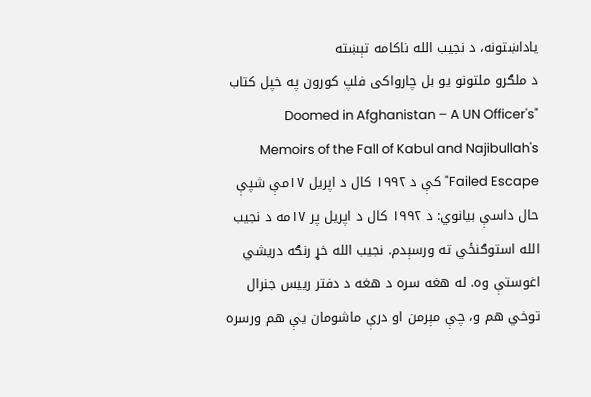یاداښتونه، د نجیب الله ناکامه تېښته
د ملګرو ملتونو یو بل چارواکی فلپ کورون په خپل کتاب "Doomed in Afghanistan – A UN Officer's Memoirs of the Fall of Kabul and Najibullah's Failed Escape" کې د ۱۹۹۲ کال د اپریل ۱۷مې شپې حال داسې بیانوي: د ۱۹۹۲ کال د اپریل پر ۱۷مه د نجیب الله استوګنځي ته ورسېدم. نجیب الله خړ رنګه دریشي اغوستې وه. له هغه سره د هغه د دفتر رییس جنرال توخي هم و، چې مېرمن او درې ماشومان یې هم ورسره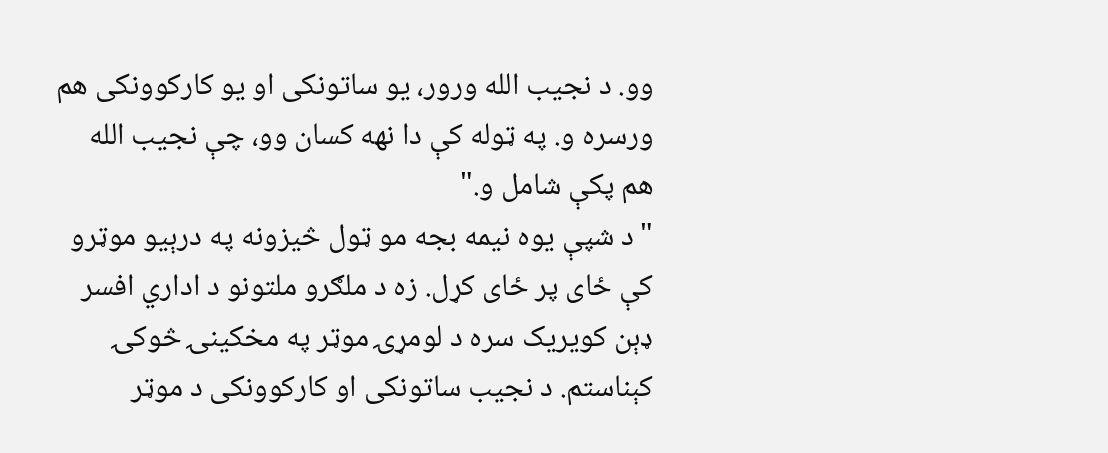وو. د نجیب الله ورور، یو ساتونکی او یو کارکوونکی هم ورسره و. په ټوله کې دا نهه کسان وو، چې نجیب الله هم پکې شامل و."
"د شپې یوه نیمه بجه مو ټول څیزونه په درېیو موټرو کې ځای پر ځای کړل. زه د ملګرو ملتونو د اداري افسر ډېن کویریک سره د لومړۍ موټر په مخکینۍ څوکۍ کېناستم. د نجیب ساتونکی او کارکوونکی د موټر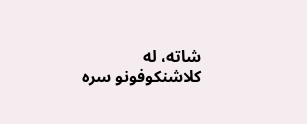شاته، له کلاشنکوفونو سره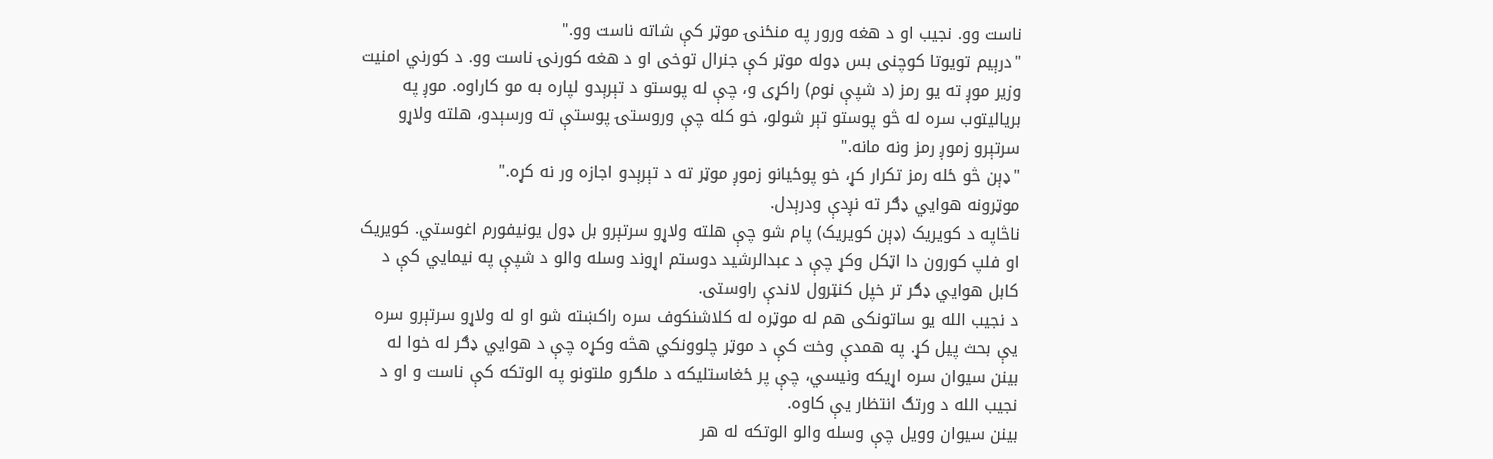ناست وو. نجیب او د هغه ورور په منځنۍ موټر کې شاته ناست وو."
"درېیم تویوتا کوچنی بس ډوله موټر کې جنرال توخی او د هغه کورنۍ ناست وو. د کورني امنیت وزیر موږ ته یو رمز (د شپې نوم) راکړی و، چې له پوستو د تېرېدو لپاره به مو کاراوه. موږ په بریالیتوب سره له څو پوستو تېر شولو، خو کله چې وروستۍ پوستې ته ورسېدو، هلته ولاړو سرتېرو زموږ رمز ونه مانه."
"ډېن څو ځله رمز تکرار کړ، خو پوځیانو زموږ موټر ته د تېرېدو اجازه ور نه کړه."
موټرونه هوايي ډګر ته نږدې ودرېدل.
ناڅاپه د کویریک (ډېن کویریک) پام شو چې هلته ولاړو سرتېرو بل ډول یونیفورم اغوستي. کویریک او فلپ کورون دا اټکل وکړ چې د عبدالرشید دوستم اړوند وسله والو د شپې په نیمایي کې د کابل هوايي ډګر تر خپل کنټرول لاندې راوستی.
د نجیب الله یو ساتونکی هم له موټره له کلاشنکوف سره راکښته شو او له ولاړو سرتېرو سره یې بحث پیل کړ. په همدې وخت کې د موټر چلوونکي هڅه وکړه چې د هوايي ډګر له خوا له بینن سیوان سره اړیکه ونیسي، چې پر ځغاستلیکه د ملګرو ملتونو په الوتکه کې ناست و او د نجیب الله د ورتګ انتظار یې کاوه.
بینن سیوان وویل چې وسله والو الوتکه له هر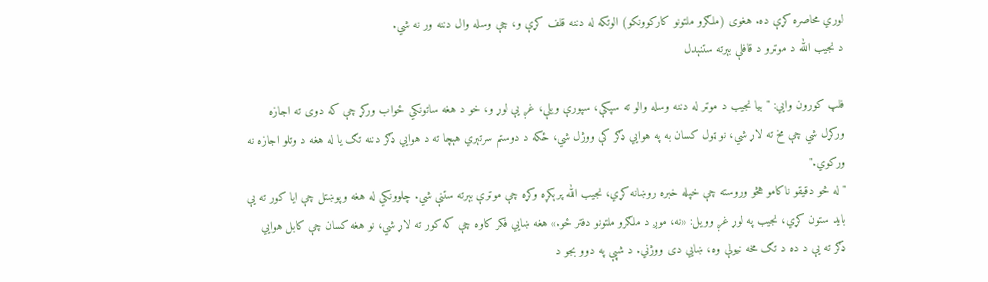لوري محاصره کړې ده. هغوی (ملګرو ملتونو کارکوونکو) الوتکه له دننه قلف کړې و، چې وسله وال دننه ور نه شي.
د نجیب الله د موټرو د قافلې بېرته ستنېدل

فلپ کورون وايي: "بیا نجیب د موټر له دننه وسله والو ته سپکې، سپورې ویلې، غږ یې لوړ و، خو د هغه ساتونکي ځواب ورکړ چې که دوی ته اجازه ورکړل شي چې مخ ته لاړ شي، نو ټول کسان به په هوايي ډګر کې ووژل شي، ځکه د دوستم سرتېري هېچا ته د هوایي ډګر دننه تګ یا له هغه د وتلو اجازه نه ورکوي."
"له څو دقیقو ناکامو هڅو وروسته چې خپله خبره روښانه کړي، نجیب الله پرېکړه وکړه چې موټرې بېرته ستنې شي. چلوونکي له هغه وپوښتل چې ایا کور ته یې باید ستون کړي، نجیب په لوړ غږ وویل: «نه، موږ د ملګرو ملتونو دفتر ځو.» هغه ښايي فکر کاوه چې که کور ته لاړ شي، نو هغه کسان چې کابل هوایي ډګر ته یې د ده د تګ مخه نیولې وه، ښايي دی ووژني. د شپې په دوو بجو د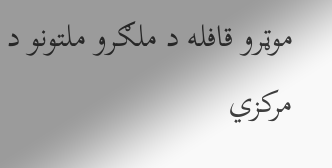موټرو قافله د ملګرو ملتونو د مرکزي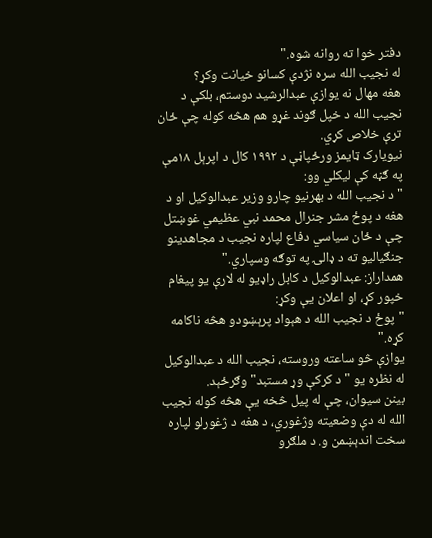دفتر خوا ته روانه شوه."
له نجیب الله سره نژدې کسانو خیانت وکړ؟
هغه مهال نه یوازې عبدالرشید دوستم، بلکې د نجیب الله د خپل ګوند غړو هم هڅه کوله چې ځان ترې خلاص کړي.
نیویارک ټایمز ورځپاڼې د ۱۹۹۲ کال د اپرېل ۱۸مې په ګڼه کې لیکلي وو:
"د نجیب الله د بهرنیو چارو وزیر عبدالوکیل او د هغه د پوځ مشر جنرال محمد نبي عظیمي غوښتل چې د ځان سیاسي دفاع لپاره نجیب د مجاهدینو جنګیالیو ته د ډالۍ په توګه وسپاري."
همداراز: عبدالوکیل د کابل راډیو له لارې یو پیغام خپور کړ، او اعلان یې وکړ:
"پوځ د نجیب الله د هېواد پرېښودو هڅه ناکامه کړه."
یوازې څو ساعته وروسته، نجیب الله د عبدالوکیل له نظره یو "د کرکې وړ مستبد" وګرځېد.
بینن سیوان، چې له پیل څخه یې هڅه کوله نجیب الله له دې وضعیته وژغوري، د هغه د ژغورلو لپاره سخت اندېښمن و. د ملګرو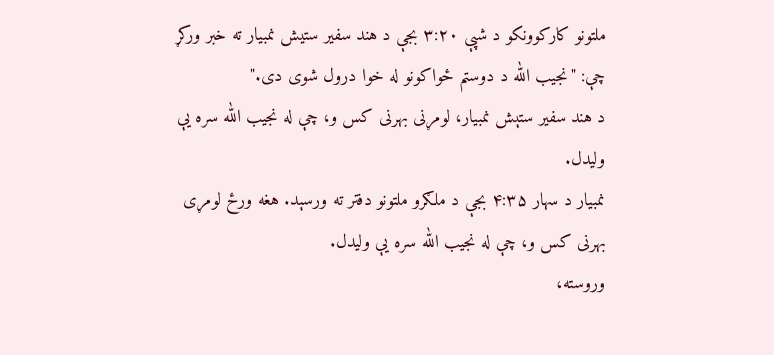ملتونو کارکوونکو د شپې ۳:۲۰ بجې د هند سفیر ستیش نمبیار ته خبر ورکړ چې: "نجیب الله د دوستم ځواکونو له خوا درول شوی دی."
د هند سفیر ستېش نمبیار، لومړنی بهرنی کس و، چې له نجیب الله سره یې ولیدل.
نمبیار د سهار ۴:۳۵ بجې د ملګرو ملتونو دفتر ته ورسېد. هغه ورځ لومړی بهرنی کس و، چې له نجیب الله سره یې ولیدل.
وروسته،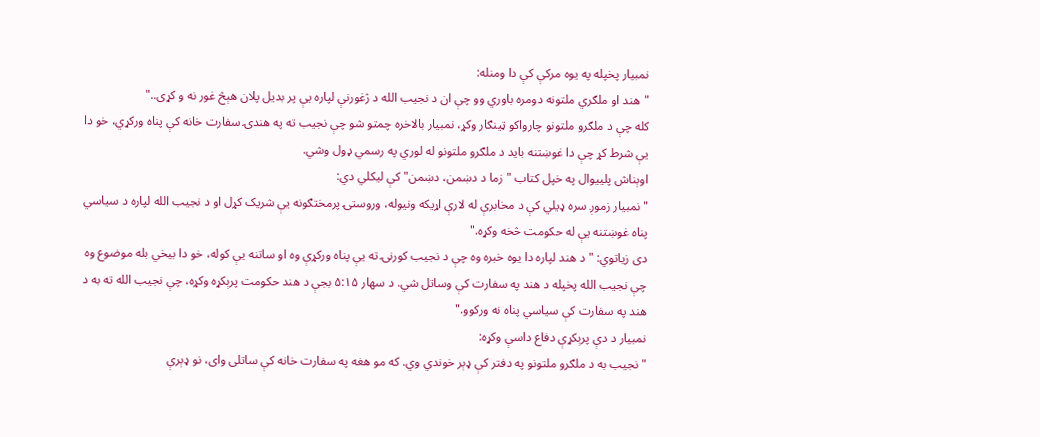نمبیار پخپله په یوه مرکې کې دا ومنله:
"هند او ملګري ملتونه دومره باوري وو چې ان د نجیب الله د ژغورنې لپاره یې پر بدیل پلان هېڅ غور نه و کړی.."
کله چې د ملګرو ملتونو چارواکو ټینګار وکړ، نمبیار بالاخره چمتو شو چې نجیب ته په هندۍ سفارت خانه کې پناه ورکړي، خو دا یې شرط کړ چې دا غوښتنه باید د ملګرو ملتونو له لوري په رسمي ډول وشي.
اوېناش پلییوال په خپل کتاب "زما د دښمن، دښمن" کې لیکلي دي:
"نمبیار زموږ سره ډیلي کې د مخابرې له لارې اړیکه ونیوله، وروستۍ پرمختګونه یې شریک کړل او د نجیب الله لپاره د سیاسي پناه غوښتنه یې له حکومت څخه وکړه."
دی زیاتوي: "د هند لپاره دا یوه خبره وه چې د نجیب کورنۍ ته یې پناه ورکړې وه او ساتنه یې کوله، خو دا بیخي بله موضوع وه چې نجیب الله پخپله د هند په سفارت کې وساتل شي. د سهار ۵:۱۵ بجې د هند حکومت پرېکړه وکړه، چې نجیب الله ته به د هند په سفارت کې سیاسي پناه نه ورکوو."
نمبیار د دې پرېکړې دفاع داسې وکړه:
"نجیب به د ملګرو ملتونو په دفتر کې ډېر خوندي وي. که مو هغه په سفارت خانه کې ساتلی وای، نو ډېرې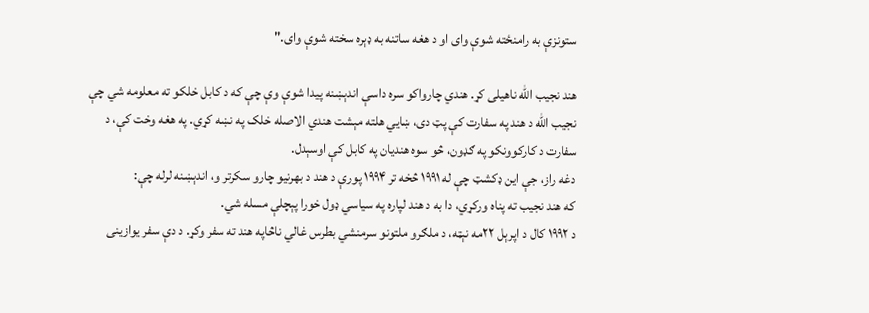ستونزې به رامنځته شوې وای او د هغه ساتنه به ډېره سخته شوې وای."

هند نجیب الله ناهیلی کړ. هندي چارواکو سره داسې اندېښنه پیدا شوې وې چې که د کابل خلکو ته معلومه شي چې نجیب الله د هند په سفارت کې پټ دی، ښایي هلته مېشت هندي الاصله خلک په نښه کړي. په هغه وخت کې، د سفارت د کارکوونکو په ګډون، څو سوه هنديان په کابل کې اوسېدل.
دغه راز، جې این ډکشټ چې له ۱۹۹۱ څخه تر ۱۹۹۴ پورې د هند د بهرنیو چارو سکرتر و، اندېښنه لرله چې:
که هند نجیب ته پناه ورکړي، دا به د هند لپاره په سیاسي ډول خورا پېچلې مسله شي.
د ۱۹۹۲ کال د اپرېل ۲۲مه نېټه، د ملګرو ملتونو سرمنشي بطرس غالي ناڅاپه هند ته سفر وکړ. د دې سفر یوازینی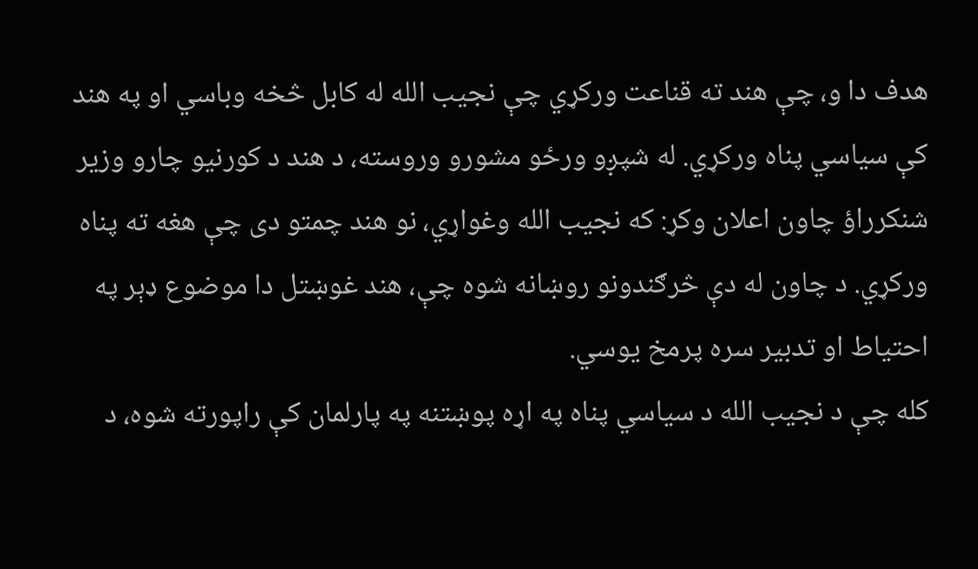هدف دا و، چې هند ته قناعت ورکړي چې نجیب الله له کابل څخه وباسي او په هند کې سیاسي پناه ورکړي. له شپږو ورځو مشورو وروسته، د هند د کورنیو چارو وزیر شنکرراؤ چاون اعلان وکړ: که نجیب الله وغواړي، نو هند چمتو دی چې هغه ته پناه ورکړي. د چاون له دې څرګندونو روښانه شوه چې، هند غوښتل دا موضوع ډېر په احتیاط او تدبیر سره پرمخ یوسي.
کله چې د نجیب الله د سیاسي پناه په اړه پوښتنه په پارلمان کې راپورته شوه، د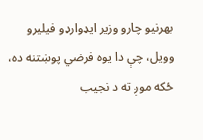بهرنیو چارو وزیر ایډوارډو فیلیرو وویل، چې دا یوه فرضي پوښتنه ده، ځکه موږ ته د نجیب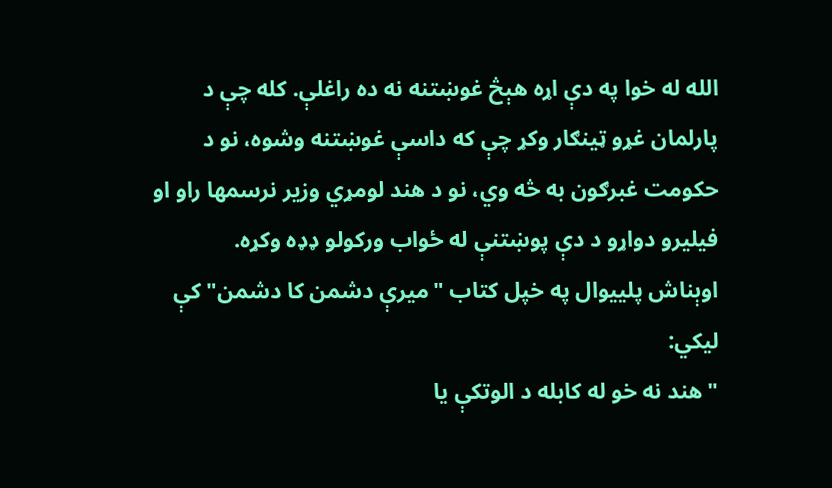الله له خوا په دې اړه هېڅ غوښتنه نه ده راغلې. کله چې د پارلمان غړو ټینګار وکړ چې که داسې غوښتنه وشوه، نو د حکومت غبرګون به څه وي، نو د هند لومړي وزیر نرسمها راو او فیلیرو دواړو د دې پوښتنې له ځواب ورکولو ډډه وکړه.
اوېناش پلییوال په خپل کتاب "میرې دشمن کا دشمن" کې لیکي:
"هند نه خو له کابله د الوتکې یا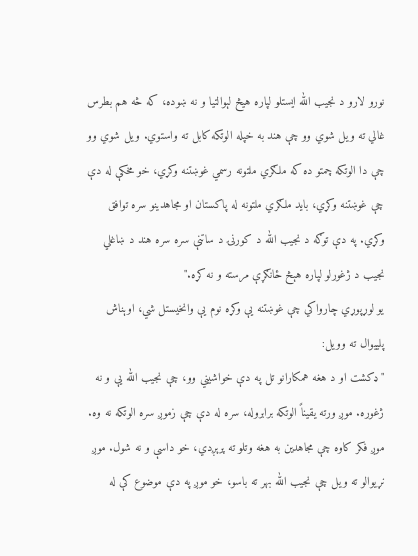نورو لارو د نجیب الله ایستلو لپاره هیڅ لېوالتیا و نه ښوده، که څه هم بطرس غالي ته ویل شوي وو چې هند به خپله الوتکه کابل ته واستوي. ویل شوي وو چې دا الوتکه چمتو ده که ملګري ملتونه رسمي غوښتنه وکړي، خو مخکې له دې چې غوښتنه وکړي، باید ملګري ملتونه له پاکستان او مجاهدینو سره توافق وکړي. په دې توګه د نجیب الله د کورنۍ د ساتنې سره سره هند د ښاغلي نجیب د ژغورلو لپاره هېڅ ځانګړې مرسته و نه کړه."
یو لوړپوړي چارواکي چې غوښتنه یې وکړه نوم یې وانخیستل شي، اوېناش پلییوال ته وویل:
"ډکشت او د هغه همکارانو تل په دې خواشیني وو، چې نجیب الله یې و نه ژغوره. موږ ورته یقیناً الوتکه برابروله، سره له دې چې زموږ سره الوتکه نه وه. موږ فکر کاوه چې مجاهدین به هغه وتلو ته پرېږدي، خو داسې و نه شول. موږ نړیوالو ته ویل چې نجیب الله بهر ته باسو، خو موږ په دې موضوع کې له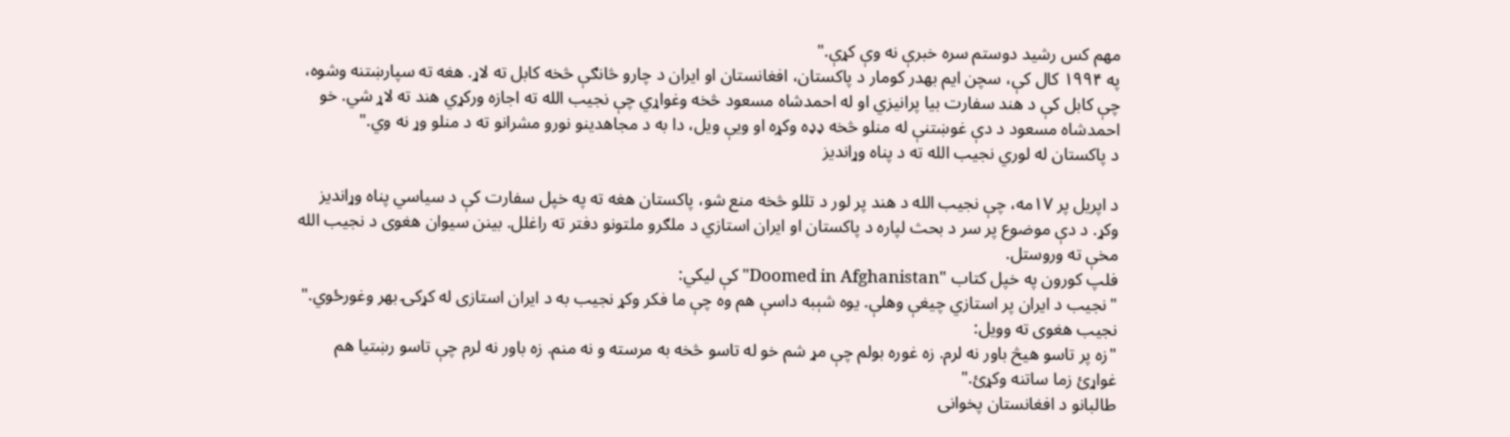مهم کس رشید دوستم سره خبرې نه وې کړې."
په ۱۹۹۴ کال کې، سچن ایم بهدر کومار د پاکستان، افغانستان او ایران د چارو څانګې څخه کابل ته لاړ. هغه ته سپارښتنه وشوه، چې کابل کې د هند سفارت بیا پرانیزي او له احمدشاه مسعود څخه وغواړي چې نجیب الله ته اجازه ورکړي هند ته لاړ شي. خو احمدشاه مسعود د دې غوښتنې له منلو څخه ډډه وکړه او ویې ویل، دا به د مجاهدینو نورو مشرانو ته د منلو وړ نه وي."
د پاکستان له لوري نجیب الله ته د پناه وړاندیز

د اپريل پر ۱۷مه، چې نجیب الله د هند پر لور د تللو څخه منع شو، پاکستان هغه ته په خپل سفارت کې د سیاسي پناه وړاندیز وکړ. د دې موضوع پر سر د بحث لپاره د پاکستان او ایران استازي د ملګرو ملتونو دفتر ته راغلل. بینن سیوان هغوی د نجیب الله مخې ته وروستل.
فلپ کورون په خپل کتاب "Doomed in Afghanistan" کې لیکي:
"نجیب د ایران پر استازي چیغې وهلې. یوه شېبه داسې هم وه چې ما فکر وکړ نجیب به د ایران استازی له کړکۍ بهر وغورځوي."
نجیب هغوی ته وویل:
"زه پر تاسو هیڅ باور نه لرم. زه غوره بولم چې مړ شم خو له تاسو څخه به مرسته و نه منم. زه باور نه لرم چې تاسو رښتیا هم غواړئ زما ساتنه وکړئ."
طالبانو د افغانستان پخوانی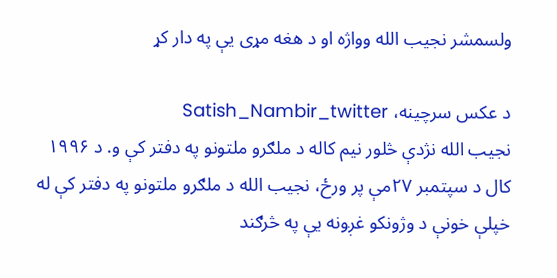ولسمشر نجیب الله وواژه او د هغه مړی یې په دار کړ

د عکس سرچینه، Satish_Nambir_twitter
نجیب الله نژدې څلور نیم کاله د ملګرو ملتونو په دفتر کې و. د ۱۹۹۶ کال د سپتمبر ۲۷مې پر ورځ، نجیب الله د ملګرو ملتونو په دفتر کې له خپلې خونې د وژونکو غږونه یې په څرګند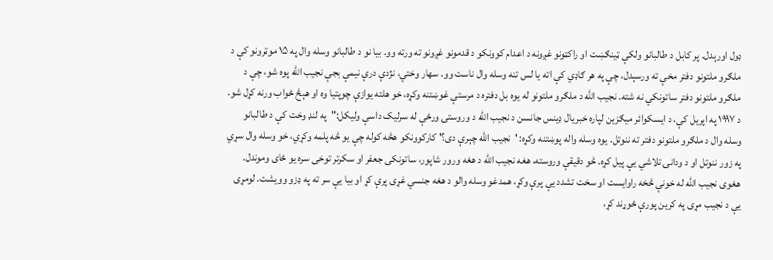ډول اورېدل. پر کابل د طالبانو ولکې ټینګښت او راکټونو غږونه د اعدام کوونکو د قدمونو غږونو ته ورته وو. بیا نو د طالبانو وسله وال په ۱۵ موټرونو کې د ملګرو ملتونو دفتر مخې ته ورسېدل، چې په هر ګاډي کې اته یا لس تنه وسله وال ناست وو. سهار وختي، نژدې درې نیمې بجې نجیب الله پوه شو، چې د ملګرو ملتونو دفتر ساتونکي نه شته. نجیب الله د ملګرو ملتونو له یوه بل دفتره د مرستې غوښتنه وکړه، خو هلته یوازې چوپتیا وه او هېڅ ځواب ورنه کړل شو.
د ۱۹۹۷ په اپریل کې، د ایسکوائر میګزین لپاره خبریال ډینس جانسن د نجیب الله د وروستۍ ورځې له سرلیک داسې ولیکل:"په لنډ وخت کې د طالبانو وسله وال د ملګرو ملتونو دفتر ته ننوتل. یوه وسله واله پوښتنه وکړه: 'نجیب الله چېرې دی؟' کارکوونکو هڅه کوله چې یو څه پلمه وکړي، خو وسله وال سړي په زور ننوتل او د ودانۍ تلاشي یې پیل کړه. څو دقیقې وروسته، هغه نجیب الله د هغه ورور شاپور، ساتونکی جعفر او سکرتر توخی سره یو ځای وموندل. هغوی نجیب الله له خونې څخه راوایست او سخت تشدد یې پرې وکړ، همدغو وسله والو د هغه جنسي غړی پرې کړ او بیا یې سر ته په ډزو وویشت. لومړی یې د نجیب مړی په کرین پورې ځوړند کړ،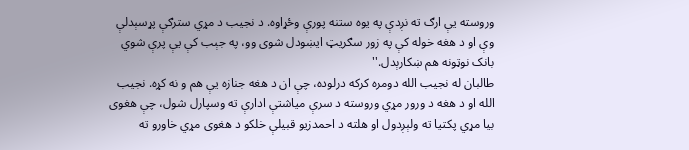وروسته یې ارګ ته نږدې په یوه ستنه پورې وځړاوه. د نجیب د مړي سترګې پړسېدلې وې او د هغه خوله کې په زور سګریټ ایښودل شوی وو، په جېب کې یې پرې شوي بانک نوټونه هم ښکارېدل.''
طالبان له نجیب الله دومره کرکه درلوده، چې ان د هغه جنازه یې هم و نه کړه. نجیب الله او د هغه د ورور مړي وروسته د سرې میاشتې ادارې ته وسپارل شول، چې هغوی بیا مړي پکتیا ته ولېږدول او هلته د احمدزیو قبیلې خلکو د هغوی مړي خاورو ته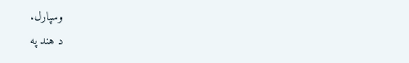وسپارل.
د هند په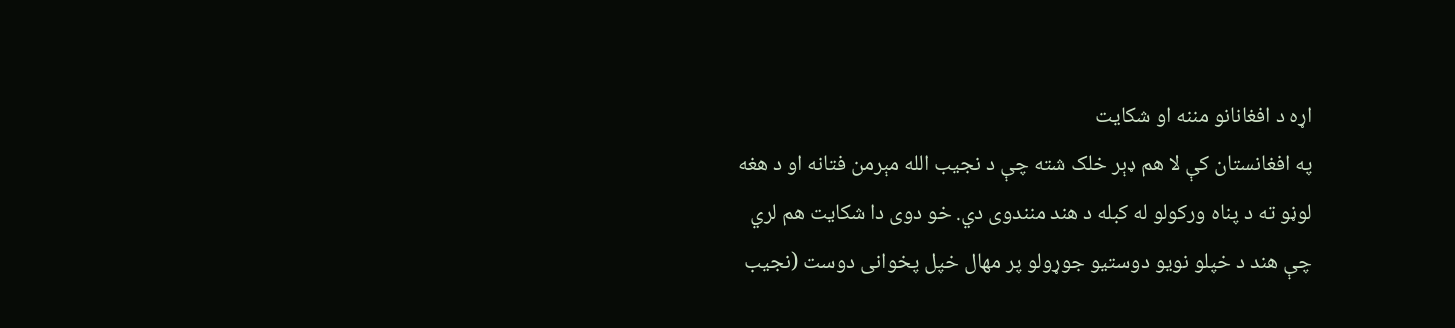اړه د افغانانو مننه او شکایت
په افغانستان کې لا هم ډېر خلک شته چې د نجیب الله مېرمن فتانه او د هغه لوڼو ته د پناه ورکولو له کبله د هند منندوی دي. خو دوی دا شکایت هم لري چې هند د خپلو نویو دوستیو جوړولو پر مهال خپل پخوانی دوست (نجیب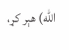الله) هېر کړ،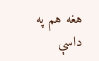هغه هم په داسې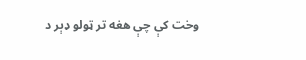وخت کې چې هغه تر ټولو ډېر د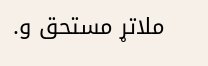ملاتړ مستحق و.